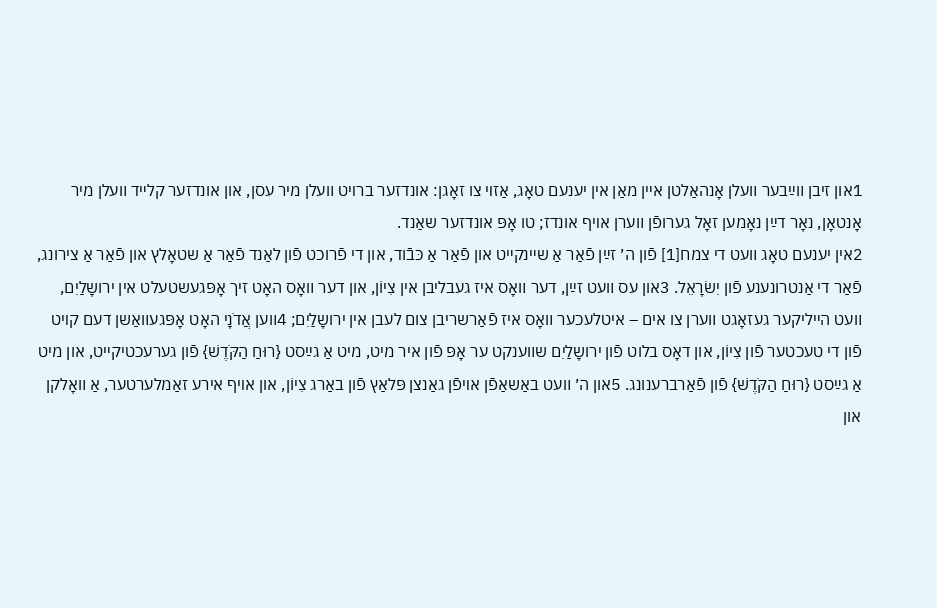1און זיבן װײַבער װעלן אָנהאַלטן אײן מאַן אין יענעם טאָג, אַזױ צו זאָגן: אונדזער ברױט װעלן מיר עסן, און אונדזער קלײד װעלן מיר אָנטאָן, נאָר דײַן נאָמען זאָל גערופֿן װערן אױף אונדז; טו אָפּ אונדזער שאַנד.
2אין יענעם טאָג װעט די צמח[1] פֿון ה׳ זײַן פֿאַר אַ שײנקײט און פֿאַר אַ כּבֿוד, און די פֿרוכט פֿון לאַנד פֿאַר אַ שטאָלץ און פֿאַר אַ צירונג, פֿאַר די אַנטרונענע פֿון יִשׂרָאֵל. 3און עס װעט זײַן, דער װאָס איז געבליבן אין צִיוֹן, און דער װאָס האָט זיך אָפּגעשטעלט אין ירושָלַיִם, װעט הײליקער געזאָגט װערן צו אים – איטלעכער װאָס איז פֿאַרשריבן צום לעבן אין ירושָלַיִם; 4װען אֲדֹנָי האָט אָפּגעװאַשן דעם קױט פֿון די טעכטער פֿון צִיוֹן, און דאָס בלוט פֿון ירושָלַיִם שװענקט ער אָפּ פֿון איר מיט, מיט אַ גײַסט {רוּחַ הַקֹּדֶשׁ} פֿון גערעכטיקײט, און מיט אַ גײַסט {רוּחַ הַקֹּדֶשׁ} פֿון פֿאַרברענונג. 5און ה׳ װעט באַשאַפֿן אױפֿן גאַנצן פּלאַץ פֿון באַרג צִיוֹן, און אױף אירע זאַמלערטער, אַ װאָלקן און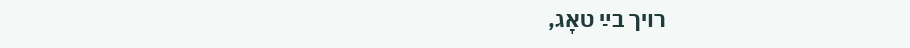רױך בײַ טאָג,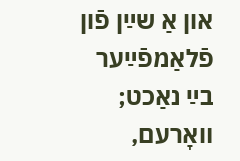און אַ שײַן פֿון פֿלאַמפֿײַער בײַ נאַכט; װאָרעם,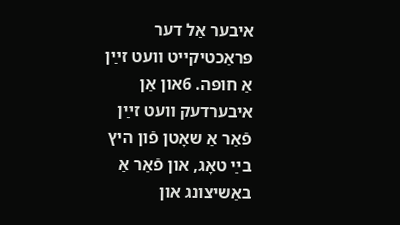איבער אַל דער פּראַכטיקײט װעט זײַן אַ חופּה. 6און אַן איבערדעק װעט זײַן פֿאַר אַ שאָטן פֿון היץ בײַ טאָג, און פֿאַר אַ באַשיצונג און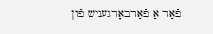פֿאַר אַ פֿאַרבאָרגעניש פֿון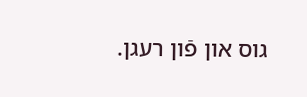גוס און פֿון רעגן.